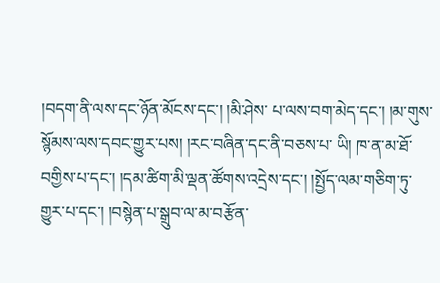།བདག་ནི་ལས་དང་ཉོན་མོངས་དང་། །མི་ཤེས་ པ་ལས་བག་མེད་དང་། །མ་གུས་སྙོམས་ལས་དབང་གྱུར་པས། །རང་བཞིན་དང་ནི་བཅས་པ་ ཡི། ཁ་ན་མ་ཐོ་བགྱིས་པ་དང་། །དམ་ཚིག་མི་ལྡན་ཚོགས་འདྲེས་དང་། །སྤྱོད་ལམ་གཅིག་ཏུ་ གྱུར་པ་དང་། །བསྙེན་པ་སྒྲུབ་ལ་མ་བརྩོན་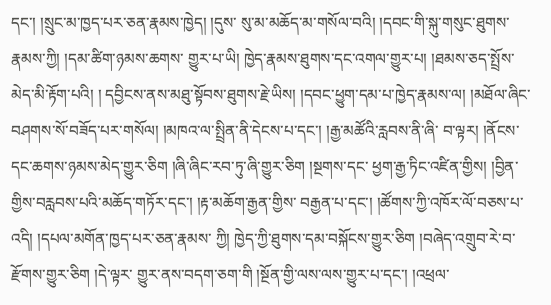དང་། །སྲུང་མ་ཁྱད་པར་ཅན་རྣམས་ཁྱེད། །དུས་ སུ་མ་མཆོད་མ་གསོལ་བའི། །དབང་གི་སྐུ་གསུང་ཐུགས་རྣམས་ཀྱི། །དམ་ཚིག་ཉམས་ཆགས་ གྱུར་པ་ཡི། ཁྱེད་རྣམས་ཐུགས་དང་འགལ་གྱུར་པ། །ཐམས་ཅད་སྤྲོས་མེད་མི་རྟོག་པའི། ། དབྱིངས་ནས་མཐུ་སྟོབས་ཐུགས་རྗེ་ཡིས། །དབང་ཕྱུག་དམ་པ་ཁྱེད་རྣམས་ལ། །མཐོལ་ཞིང་ བཤགས་སོ་བཟོད་པར་གསོལ། །མཁའ་ལ་སྤྲིན་ནི་དེངས་པ་དང་། །རྒྱ་མཚོའི་རླབས་ནི་ཞི་ བ་ལྟར། །ནོངས་དང་ཆགས་ཉམས་མེད་གྱུར་ཅིག །ཞི་ཞིང་རབ་ཏུ་ཞི་གྱུར་ཅིག །སྔགས་དང་ ཕྱག་རྒྱ་ཏིང་འཛིན་གྱིས། །བྱིན་གྱིས་བརླབས་པའི་མཆོད་གཏོར་དང་། །རྟ་མཆོག་རྒྱན་གྱིས་ བརྒྱན་པ་དང་། །ཚོགས་ཀྱི་འཁོར་ལོ་བཅས་པ་འདི། །དཔལ་མགོན་ཁྱད་པར་ཅན་རྣམས་ ཀྱི། ཁྱེད་ཀྱི་ཐུགས་དམ་བསྐོངས་གྱུར་ཅིག །བཞེད་འགྲུབ་རེ་བ་རྫོགས་གྱུར་ཅིག །དེ་ལྟར་ གྱུར་ནས་བདག་ཅག་གི །སྔོན་གྱི་ལས་ལས་གྱུར་པ་དང་། །འཕྲལ་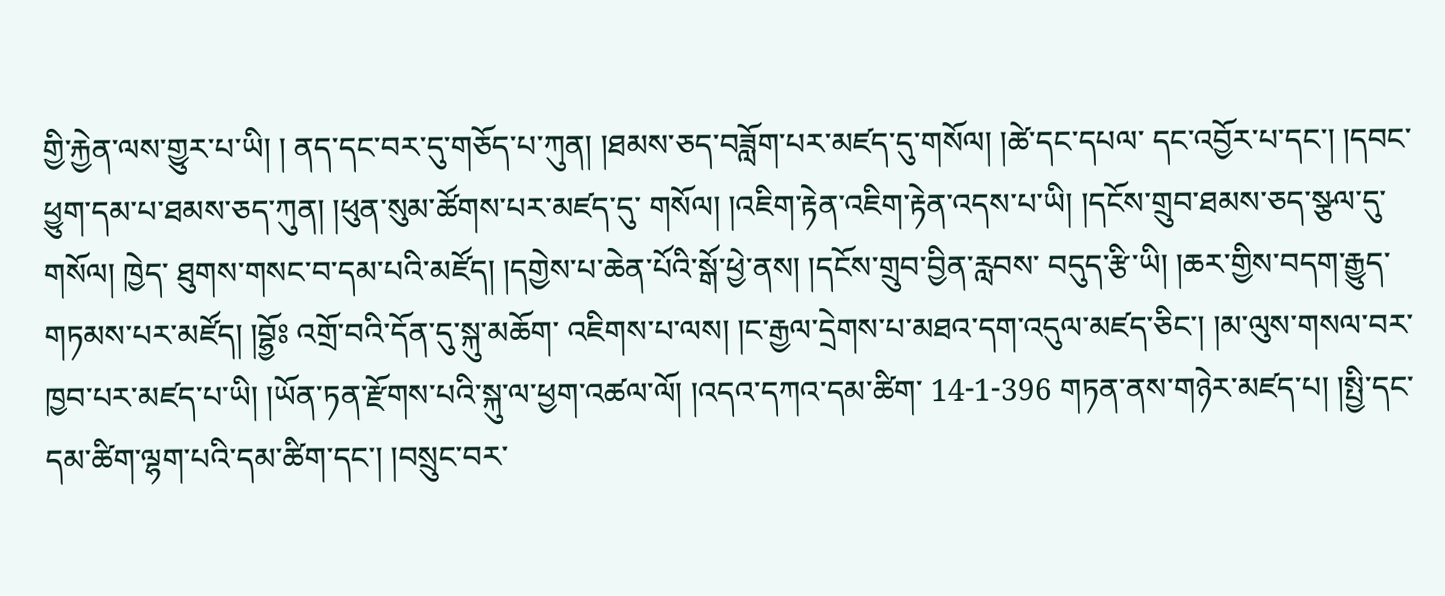གྱི་རྐྱེན་ལས་གྱུར་པ་ཡི། ། ནད་དང་བར་དུ་གཅོད་པ་ཀུན། །ཐམས་ཅད་བཟློག་པར་མཛད་དུ་གསོལ། །ཚེ་དང་དཔལ་ དང་འབྱོར་པ་དང་། །དབང་ཕྱུག་དམ་པ་ཐམས་ཅད་ཀུན། །ཕུན་སུམ་ཚོགས་པར་མཛད་དུ་ གསོལ། །འཇིག་རྟེན་འཇིག་རྟེན་འདས་པ་ཡི། །དངོས་གྲུབ་ཐམས་ཅད་སྩལ་དུ་གསོལ། ཁྱེད་ ཐུགས་གསང་བ་དམ་པའི་མཛོད། །དགྱེས་པ་ཆེན་པོའི་སྒོ་ཕྱེ་ནས། །དངོས་གྲུབ་བྱིན་རླབས་ བདུད་རྩི་ཡི། །ཆར་གྱིས་བདག་རྒྱུད་གཏམས་པར་མཛོད། །བྷྱོཿ འགྲོ་བའི་དོན་དུ་སྐུ་མཆོག་ འཇིགས་པ་ལས། །ང་རྒྱལ་དྲེགས་པ་མཐའ་དག་འདུལ་མཛད་ཅིང་། །མ་ལུས་གསལ་བར་ ཁྱབ་པར་མཛད་པ་ཡི། །ཡོན་ཏན་རྫོགས་པའི་སྐུ་ལ་ཕྱག་འཚལ་ལོ། །འདའ་དཀའ་དམ་ཚིག་ 14-1-396 གཏན་ནས་གཉེར་མཛད་པ། །སྤྱི་དང་དམ་ཚིག་ལྷག་པའི་དམ་ཚིག་དང་། །བསྲུང་བར་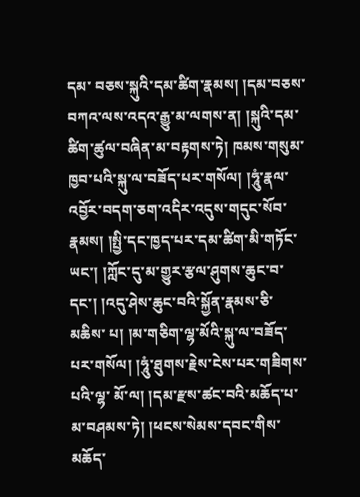དམ་ བཅས་སྐུའི་དམ་ཚིག་རྣམས། །དམ་བཅས་བཀའ་ལས་འདའ་རྒྱུ་མ་ལགས་ན། །སྐུའི་དམ་ ཚིག་ཚུལ་བཞིན་མ་བརྟགས་ཏེ། ཁམས་གསུམ་ཁྱབ་པའི་སྐུ་ལ་བཟོད་པར་གསོལ། །ཧཱུཾ་རྣལ་ འབྱོར་བདག་ཅག་འདིར་འདུས་གདུང་སོབ་རྣམས། །སྤྱི་དང་ཁྱད་པར་དམ་ཚིག་མི་གཏོང་ ཡང་། །ཀློང་དུ་མ་གྱུར་རྩལ་ཤུགས་ཆུང་བ་དང་། །འདུ་ཤེས་ཆུང་བའི་སྐྱོན་རྣམས་ཅི་མཆིས་ པ། །མ་གཅིག་ལྷ་མོའི་སྐུ་ལ་བཟོད་པར་གསོལ། །ཧཱུཾ་ཐུགས་རྗེས་ངེས་པར་གཟིགས་པའི་ལྷ་ མོ་ལ། །དམ་རྫས་ཚང་བའི་མཆོད་པ་མ་བཤམས་ཏེ། །ཕངས་སེམས་དབང་གིས་མཆོད་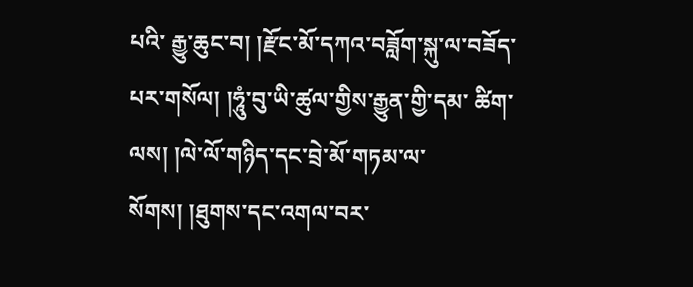པའི་ རྒྱུ་ཆུང་བ། །རྫོང་མོ་དཀའ་བཟློག་སྐུ་ལ་བཟོད་པར་གསོལ། །ཧཱུཾ་བུ་ཡི་ཚུལ་གྱིས་རྒྱུན་གྱི་དམ་ ཚིག་ལས། །ལེ་ལོ་གཉིད་དང་བྲེ་མོ་གཏམ་ལ་སོགས། །ཐུགས་དང་འགལ་བར་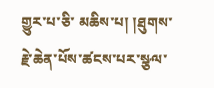གྱུར་པ་ཅི་ མཆིས་པ། །ཐུགས་རྗེ་ཆེན་པོས་ཚངས་པར་སྩལ་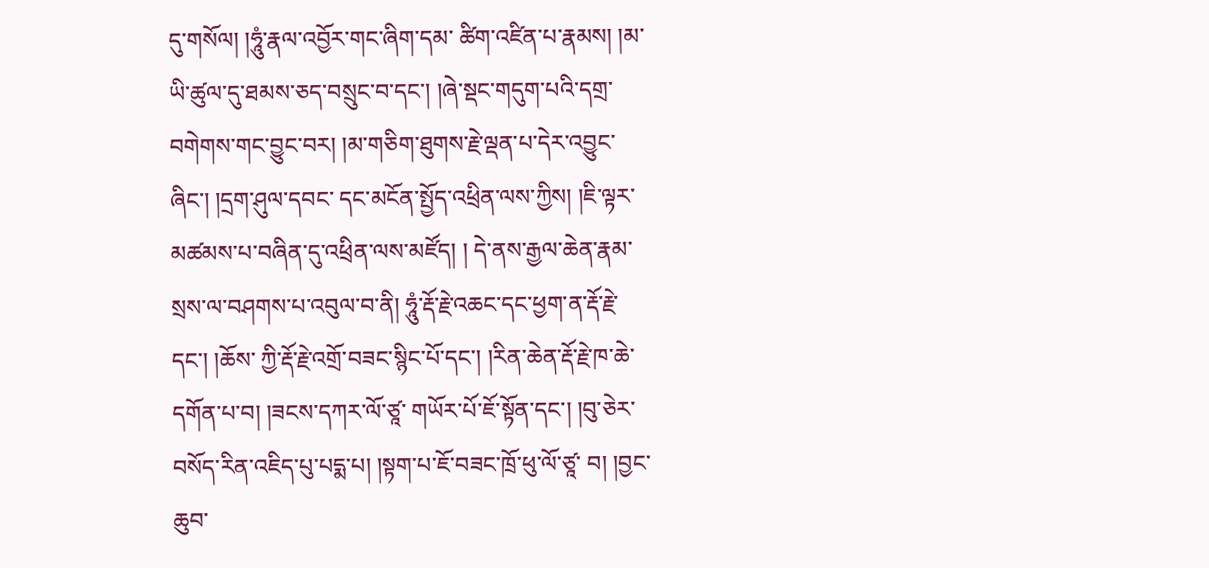དུ་གསོལ། །ཧཱུཾ་རྣལ་འབྱོར་གང་ཞིག་དམ་ ཚིག་འཛིན་པ་རྣམས། །མ་ཡི་ཚུལ་དུ་ཐམས་ཅད་བསྲུང་བ་དང་། །ཞེ་སྡང་གདུག་པའི་དགྲ་ བགེགས་གང་བྱུང་བར། །མ་གཅིག་ཐུགས་རྗེ་ལྡན་པ་དེར་འབྱུང་ཞིང་། །དྲག་ཤུལ་དབང་ དང་མངོན་སྤྱོད་འཕྲིན་ལས་ཀྱིས། །ཇི་ལྟར་མཚམས་པ་བཞིན་དུ་འཕྲིན་ལས་མཛོད། ། དེ་ནས་རྒྱལ་ཆེན་རྣམ་སྲས་ལ་བཤགས་པ་འབུལ་བ་ནི། ཧཱུཾ་རྡོ་རྗེ་འཆང་དང་ཕྱག་ན་རྡོ་རྗེ་དང་། །ཆོས་ ཀྱི་རྡོ་རྗེ་འགྲོ་བཟང་སྙིང་པོ་དང་། །རིན་ཆེན་རྡོ་རྗེ་ཁ་ཆེ་དགོན་པ་བ། །ཟངས་དཀར་ལོ་ཙཱ་ གཡོར་པོ་ཇོ་སྟོན་དང་། །བུ་ཅེར་བསོད་རིན་འཇིད་པུ་པདྨ་པ། །སྟག་པ་ཇོ་བཟང་ཁྲོ་ཕུ་ལོ་ཙཱ་ བ། །བྱང་ཆུབ་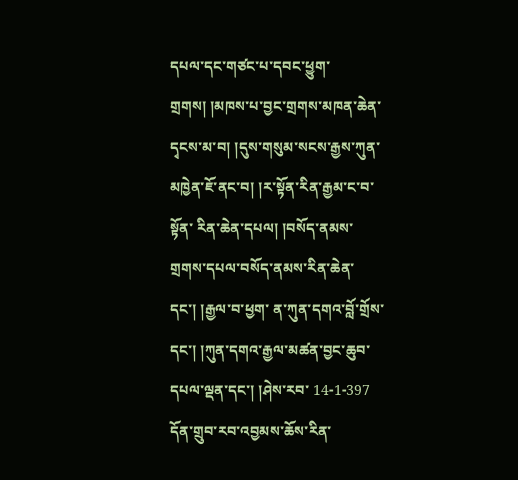དཔལ་དང་གཙང་པ་དབང་ཕྱུག་གྲགས། །མཁས་པ་བྱང་གྲགས་མཁན་ཆེན་ དྭངས་མ་བ། །དུས་གསུམ་སངས་རྒྱས་ཀུན་མཁྱེན་ཇོ་ནང་བ། །ར་སྟོན་རིན་རྒྱམ་ང་བ་སྟོན་ རིན་ཆེན་དཔལ། །བསོད་ནམས་གྲགས་དཔལ་བསོད་ནམས་རིན་ཆེན་དང་། །རྒྱལ་བ་ཕྱག་ ན་ཀུན་དགའ་བློ་གྲོས་དང་། །ཀུན་དགའ་རྒྱལ་མཚན་བྱང་ཆུབ་དཔལ་ལྡན་དང་། །ཤེས་རབ་ 14-1-397 དོན་གྲུབ་རབ་འབྱམས་ཆོས་རིན་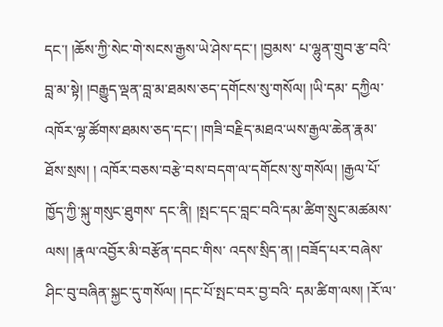དང་། །ཆོས་ཀྱི་སེང་གེ་སངས་རྒྱས་ཡེ་ཤེས་དང་། །བྱམས་ པ་ལྷུན་གྲུབ་རྩ་བའི་བླ་མ་སྟེ། །བརྒྱུད་ལྡན་བླ་མ་ཐམས་ཅད་དགོངས་སུ་གསོལ། །ཡི་དམ་ དཀྱིལ་འཁོར་ལྷ་ཚོགས་ཐམས་ཅད་དང་། །གཟི་བརྗིད་མཐའ་ཡས་རྒྱལ་ཆེན་རྣམ་ཐོས་སྲས། ། འཁོར་བཅས་བརྩེ་བས་བདག་ལ་དགོངས་སུ་གསོལ། །རྒྱལ་པོ་ཁྱོད་ཀྱི་སྐུ་གསུང་ཐུགས་ དང་ནི། །སྤང་དང་བླང་བའི་དམ་ཚིག་སྲུང་མཚམས་ལས། །རྣལ་འབྱོར་མི་བརྩོན་དབང་གིས་ འདས་སྲིད་ན། །བཟོད་པར་བཞེས་ཤིང་བུ་བཞིན་སྐྱང་དུ་གསོལ། །དང་པོ་སྤང་བར་བྱ་བའི་ དམ་ཚིག་ལས། །རོ་ལ་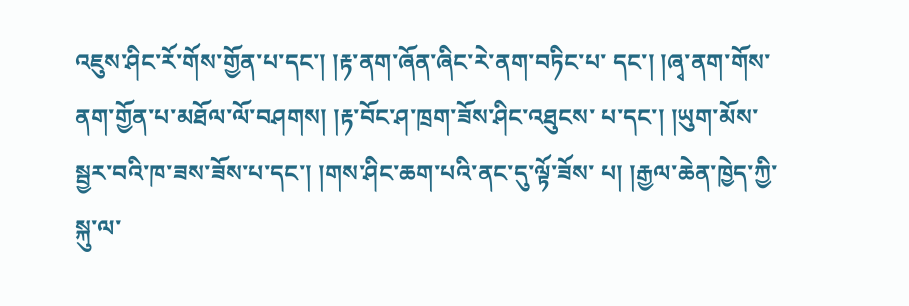འཇུས་ཤིང་རོ་གོས་གྱོན་པ་དང་། །རྟ་ནག་ཞོན་ཞིང་རེ་ནག་བཏིང་པ་ དང་། །ཞྭ་ནག་གོས་ནག་གྱོན་པ་མཐོལ་ལོ་བཤགས། །རྟ་བོང་ཤ་ཁྲག་ཟོས་ཤིང་འཐུངས་ པ་དང་། །ཡུག་མོས་སྦྱར་བའི་ཁ་ཟས་ཟོས་པ་དང་། །གས་ཤིང་ཆག་པའི་ནང་དུ་ལྟོ་ཟོས་ པ། །རྒྱལ་ཆེན་ཁྱེད་ཀྱི་སྐུ་ལ་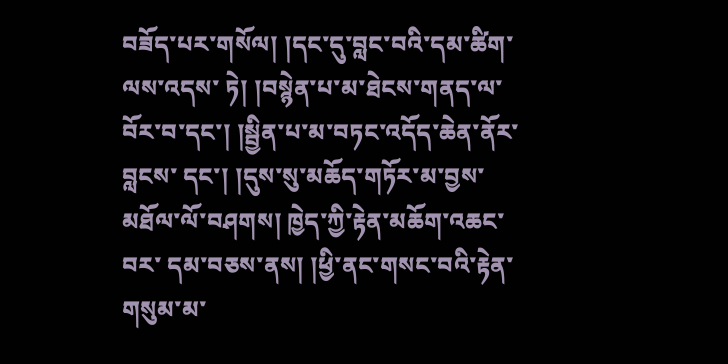བཟོད་པར་གསོལ། །དང་དུ་བླང་བའི་དམ་ཚིག་ལས་འདས་ ཏེ། །བསྙེན་པ་མ་ཐེངས་གནད་ལ་བོར་བ་དང་། །སྦྱིན་པ་མ་བཏང་འདོད་ཆེན་ནོར་བླངས་ དང་། །དུས་སུ་མཆོད་གཏོར་མ་བྱས་མཐོལ་ལོ་བཤགས། ཁྱེད་ཀྱི་རྟེན་མཆོག་འཆང་བར་ དམ་བཅས་ནས། །ཕྱི་ནང་གསང་བའི་རྟེན་གསུམ་མ་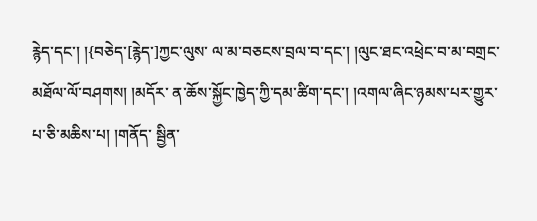རྙེད་དང་། །{བཅེད་[རྙེད་]ཀྱང་ལུས་ ལ་མ་བཅངས་བྲལ་བ་དང་། །ལུང་ཐང་འཕྲེང་བ་མ་བགྲང་མཐོལ་ལོ་བཤགས། །མདོར་ ན་ཆོས་སྐྱོང་ཁྱེད་ཀྱི་དམ་ཚིག་དང་། །འགལ་ཞིང་ཉམས་པར་གྱུར་པ་ཅི་མཆིས་པ། །གནོད་ སྦྱིན་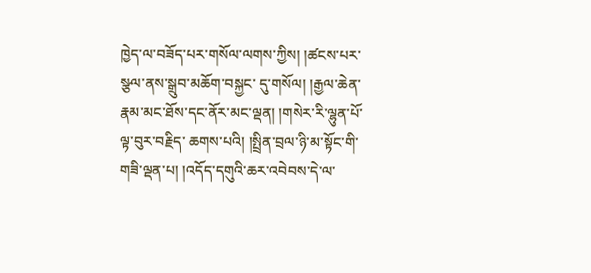ཁྱེད་ལ་བཟོད་པར་གསོལ་ལགས་ཀྱིས། །ཚངས་པར་སྩལ་ནས་སྒྲུབ་མཆོག་བསྐྱང་ དུ་གསོལ། །རྒྱལ་ཆེན་རྣམ་མང་ཐོས་དང་ནོར་མང་ལྡན། །གསེར་རི་ལྷུན་པོ་ལྟ་བུར་བརྗིད་ ཆགས་པའི། །སྤྲིན་བྲལ་ཉི་མ་སྟོང་གི་གཟི་ལྡན་པ། །འདོད་དགུའི་ཆར་འབེབས་དེ་ལ་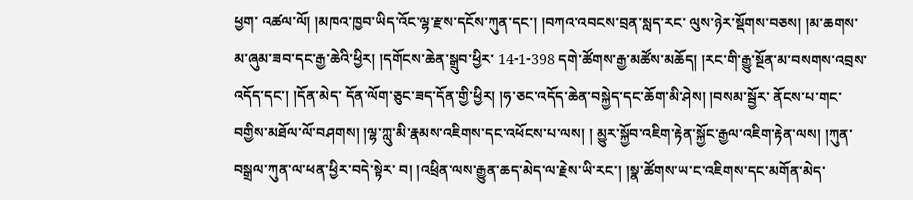ཕྱག་ འཚལ་ལོ། །མཁའ་ཁྱབ་ཡིད་འོང་ལྷ་རྫས་དངོས་ཀུན་དང་། །བཀའ་འབངས་བྲན་སླད་རང་ ལུས་ཉེར་སྡོགས་བཅས། །མ་ཆགས་མ་ཞུམ་ཟབ་དང་རྒྱ་ཆེའི་ཕྱིར། །དགོངས་ཆེན་སྒྲུབ་ཕྱིར་ 14-1-398 དགེ་ཚོགས་རྒྱ་མཚོས་མཆོད། །རང་གི་རྒྱུ་སྔོན་མ་བསགས་འབྲས་འདོད་དང་། །དོན་མེད་ དོན་ལོག་ཅུང་ཟད་དོན་གྱི་ཕྱིར། །ཧ་ཅང་འདོད་ཆེན་བསྐྱེད་དང་ཆོག་མི་ཤེས། །བསམ་སྦྱོར་ ནོངས་པ་གང་བགྱིས་མཐོལ་ལོ་བཤགས། །ལྷ་ཀླུ་མི་རྣམས་འཇིགས་དང་འཕོངས་པ་ལས། ། མྱུར་སྐྱོབ་འཇིག་རྟེན་སྐྱོང་རྒྱལ་འཇིག་རྟེན་ལས། །ཀུན་བསྒྲལ་ཀུན་ལ་ཕན་ཕྱིར་བདེ་སྟེར་ བ། །འཕྲིན་ལས་རྒྱུན་ཆད་མེད་ལ་རྗེས་ཡི་རང་། །སྣ་ཚོགས་ཡ་ང་འཇིགས་དང་མགོན་མེད་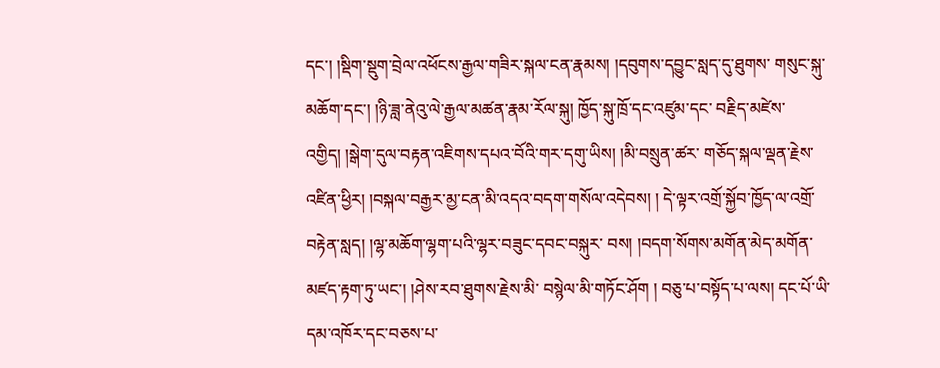དང་། །སྡིག་སྡུག་བྲེལ་འཕོངས་རྒྱལ་གཟིར་སྐལ་ངན་རྣམས། །དབུགས་དབྱུང་སླད་དུ་ཐུགས་ གསུང་སྐུ་མཆོག་དང་། །ཉི་ཟླ་ནེའུ་ལེ་རྒྱལ་མཚན་རྣམ་རོལ་སྐུ། ཁྱོད་སྐུ་ཁྲོ་དང་འཛུམ་དང་ བརྗིད་མཛེས་འགྱིད། །སྒེག་དུལ་བརྟན་འཇིགས་དཔའ་བོའི་གར་དགུ་ཡིས། །མི་བསྲུན་ཚར་ གཅོད་སྐལ་ལྡན་རྗེས་འཛིན་ཕྱིར། །བསྐལ་བརྒྱར་མྱ་ངན་མི་འདའ་བདག་གསོལ་འདེབས། ། དེ་ལྟར་འགྲོ་སྐྱོབ་ཁྱོད་ལ་འགྲོ་བརྟེན་སླད། །ལྷ་མཆོག་ལྷག་པའི་ལྷར་བཟུང་དབང་བསྐུར་ བས། །བདག་སོགས་མགོན་མེད་མགོན་མཛད་རྟག་ཏུ་ཡང་། །ཤེས་རབ་ཐུགས་རྗེས་མི་ བསྙེལ་མི་གཏོང་ཤོག ། བཅུ་པ་བསྟོད་པ་ལས། དང་པོ་ཡི་དམ་འཁོར་དང་བཅས་པ་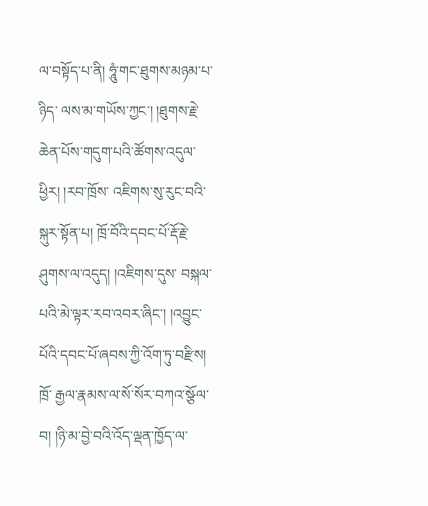ལ་བསྟོད་པ་ནི། ཧཱུཾ་གང་ཐུགས་མཉམ་པ་ཉིད་ ལས་མ་གཡོས་ཀྱང་། །ཐུགས་རྗེ་ཆེན་པོས་གདུག་པའི་ཚོགས་འདུལ་ཕྱིར། །རབ་ཁྲོས་ འཇིགས་སུ་རུང་བའི་སྐུར་སྟོན་པ། ཁྲོ་བོའི་དབང་པོ་རྡོ་རྗེ་ཤུགས་ལ་འདུད། །འཇིགས་དུས་ བསྐལ་པའི་མེ་ལྟར་རབ་འབར་ཞིང་། །འབྱུང་པོའི་དབང་པོ་ཞབས་ཀྱི་འོག་ཏུ་བརྫིས། ཁྲོ་ རྒྱལ་རྣམས་ལ་སོ་སོར་བཀའ་སྩོལ་བ། །ཉི་མ་བྱེ་བའི་འོད་ལྡན་ཁྱོད་ལ་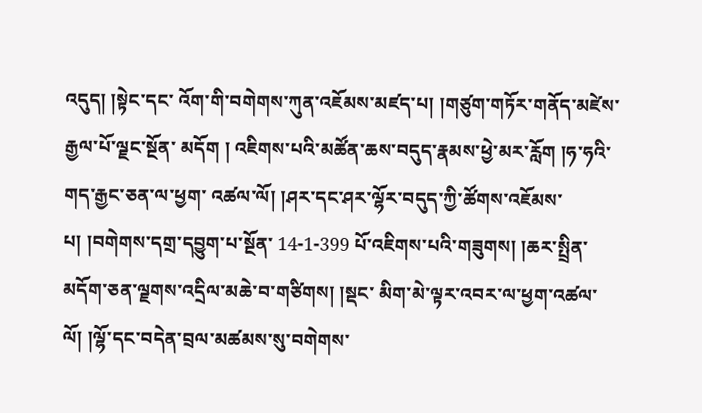འདུད། །སྟེང་དང་ འོག་གི་བགེགས་ཀུན་འཇོམས་མཛད་པ། །གཙུག་གཏོར་གནོད་མཛེས་རྒྱལ་པོ་ལྗང་སྔོན་ མདོག ། འཇིགས་པའི་མཚོན་ཆས་བདུད་རྣམས་ཕྱེ་མར་རློག །ཧ་ཧའི་གད་རྒྱང་ཅན་ལ་ཕྱག་ འཚལ་ལོ། །ཤར་དང་ཤར་ལྷོར་བདུད་ཀྱི་ཚོགས་འཇོམས་པ། །བགེགས་དགྲ་དབྱུག་པ་སྔོན་ 14-1-399 པོ་འཇིགས་པའི་གཟུགས། །ཆར་སྤྲིན་མདོག་ཅན་ལྗགས་འདྲིལ་མཆེ་བ་གཙིགས། །སྡང་ མིག་མེ་ལྟར་འབར་ལ་ཕྱག་འཚལ་ལོ། །ལྷོ་དང་བདེན་བྲལ་མཚམས་སུ་བགེགས་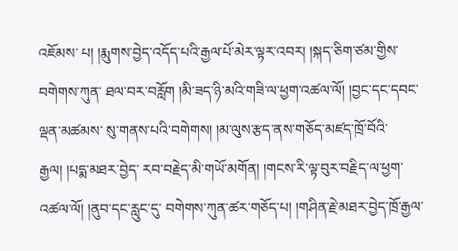འཇོམས་ པ། །རྨུགས་བྱེད་འདོད་པའི་རྒྱལ་པོ་མེར་ལྟར་འབར། །སྐད་ཅིག་ཙམ་གྱིས་བགེགས་ཀུན་ ཐལ་བར་བརློག །མི་ཟད་ཉི་མའི་གཟི་ལ་ཕྱག་འཚལ་ལོ། །བྱང་དང་དབང་ལྡན་མཚམས་ སུ་གནས་པའི་བགེགས། །མ་ལུས་རྩད་ནས་གཅོད་མཛད་ཁྲོ་བོའི་རྒྱལ། །པདྨ་མཐར་བྱེད་ རབ་བརྗེད་མི་གཡོ་མགོན། །གངས་རི་ལྟ་བུར་བརྗིད་ལ་ཕྱག་འཚལ་ལོ། །ནུབ་དང་རླུང་དུ་ བགེགས་ཀུན་ཚར་གཅོད་པ། །གཤིན་རྗེ་མཐར་བྱེད་ཁྲོ་རྒྱལ་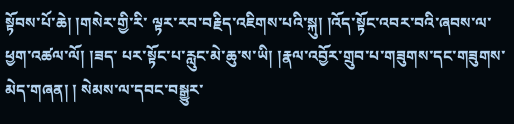སྟོབས་པོ་ཆེ། །གསེར་གྱི་རི་ ལྟར་རབ་བརྗིད་འཇིགས་པའི་སྐུ། །འོད་སྟོང་འབར་བའི་ཞབས་ལ་ཕྱག་འཚལ་ལོ། །ཟད་ པར་སྟོང་པ་རླུང་མེ་ཆུ་ས་ཡི། །རྣལ་འབྱོར་གྲུབ་པ་གཟུགས་དང་གཟུགས་མེད་གཞན། ། སེམས་ལ་དབང་བསྒྱུར་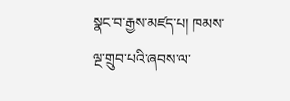སྣང་བ་རྒྱས་མཛད་པ། ཁམས་ལྔ་གྲུབ་པའི་ཞབས་ལ་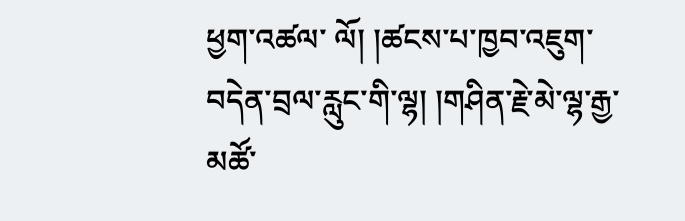ཕྱག་འཚལ་ ལོ། །ཚངས་པ་ཁྱབ་འཇུག་བདེན་བྲལ་རླུང་གི་ལྷ། །གཤིན་རྗེ་མེ་ལྷ་རྒྱ་མཚོ་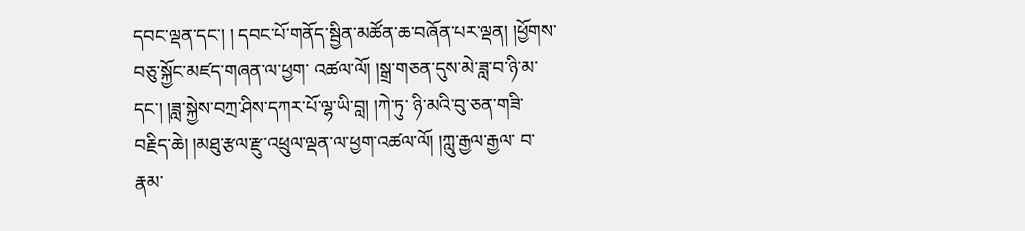དབང་ལྡན་དང་། ། དབང་པོ་གནོད་སྦྱིན་མཚོན་ཆ་བཞོན་པར་ལྡན། །ཕྱོགས་བཅུ་སྐྱོང་མཛད་གཞན་ལ་ཕྱག་ འཚལ་ལོ། །སྒྲ་གཅན་དུས་མེ་ཟླ་བ་ཉི་མ་དང་། །ཟླ་སྐྱེས་བཀྲ་ཤིས་དཀར་པོ་ལྷ་ཡི་བླ། །ཀེ་ཏུ་ ཉི་མའི་བུ་ཅན་གཟི་བརྗིད་ཆེ། །མཐུ་རྩལ་རྫུ་འཕྲུལ་ལྡན་ལ་ཕྱག་འཚལ་ལོ། །ཀླུ་རྒྱལ་རྒྱལ་ བ་རྣམ་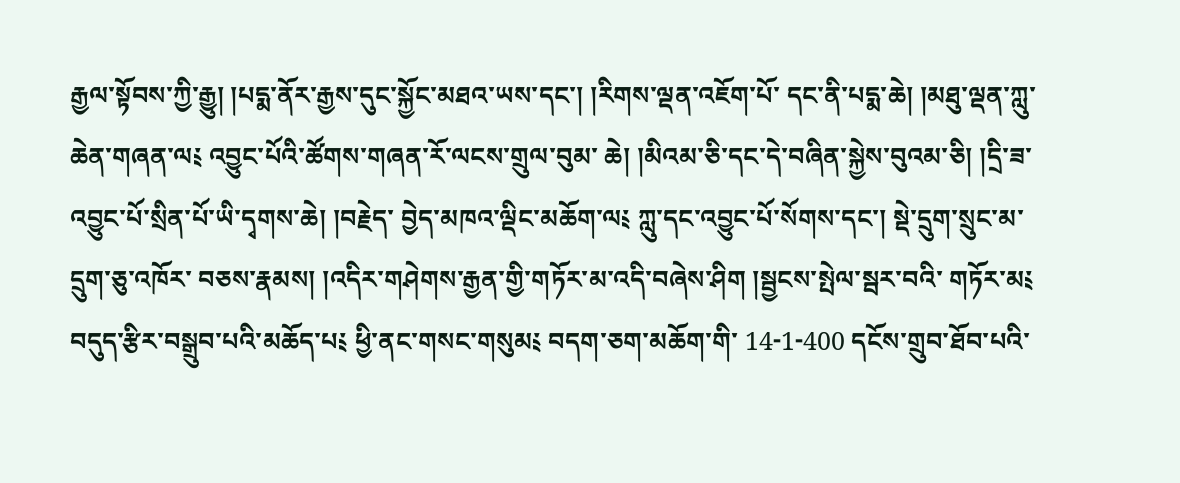རྒྱལ་སྟོབས་ཀྱི་རྒྱུ། །པདྨ་ནོར་རྒྱས་དུང་སྐྱོང་མཐའ་ཡས་དང་། །རིགས་ལྡན་འཇོག་པོ་ དང་ནི་པདྨ་ཆེ། །མཐུ་ལྡན་ཀླུ་ཆེན་གཞན་ལ༴ འབྱུང་པོའི་ཚོགས་གཞན་རོ་ལངས་གྲུལ་བུམ་ ཆེ། །མིའམ་ཅི་དང་དེ་བཞིན་སྐྱེས་བུའམ་ཅི། །དྲི་ཟ་འབྱུང་པོ་སྲིན་པོ་ཡི་དྭགས་ཆེ། །བརྗེད་ བྱེད་མཁའ་ལྡིང་མཆོག་ལ༴ ཀླུ་དང་འབྱུང་པོ་སོགས་དང་། སྡེ་དྲུག་སྲུང་མ་དྲུག་ཅུ་འཁོར་ བཅས་རྣམས། །འདིར་གཤེགས་རྒྱན་གྱི་གཏོར་མ་འདི་བཞེས་ཤིག །སྦྱངས་སྤེལ་སྦར་བའི་ གཏོར་མ༴ བདུད་རྩིར་བསྒྲུབ་པའི་མཆོད་པ༴ ཕྱི་ནང་གསང་གསུམ༴ བདག་ཅག་མཆོག་གི་ 14-1-400 དངོས་གྲུབ་ཐོབ་པའི་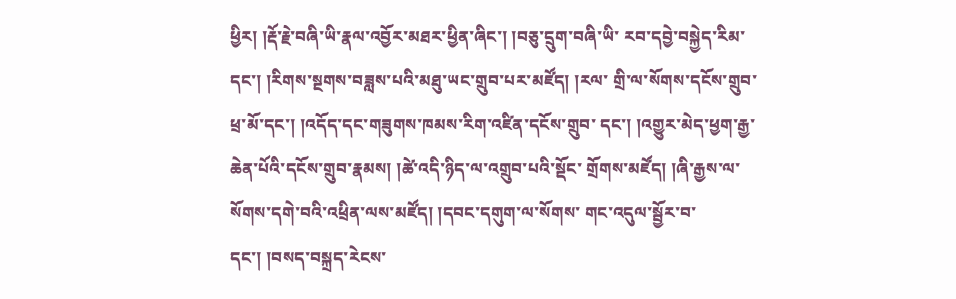ཕྱིར། །རྡོ་རྗེ་བཞི་ཡི་རྣལ་འབྱོར་མཐར་ཕྱིན་ཞིང་། །བཅུ་དྲུག་བཞི་ཡི་ རབ་དབྱེ་བསྐྱེད་རིམ་དང་། །རིགས་སྔགས་བཟླས་པའི་མཐུ་ཡང་གྲུབ་པར་མཛོད། །རལ་ གྲི་ལ་སོགས་དངོས་གྲུབ་ཕྲ་མོ་དང་། །འདོད་དང་གཟུགས་ཁམས་རིག་འཛིན་དངོས་གྲུབ་ དང་། །འགྱུར་མེད་ཕྱག་རྒྱ་ཆེན་པོའི་དངོས་གྲུབ་རྣམས། །ཚེ་འདི་ཉིད་ལ་འགྲུབ་པའི་སྡོང་ གྲོགས་མཛོད། །ཞི་རྒྱས་ལ་སོགས་དགེ་བའི་འཕྲིན་ལས་མཛོད། །དབང་དགུག་ལ་སོགས་ གང་འདུལ་སྦྱོར་བ་དང་། །བསད་བསྐྲད་རེངས་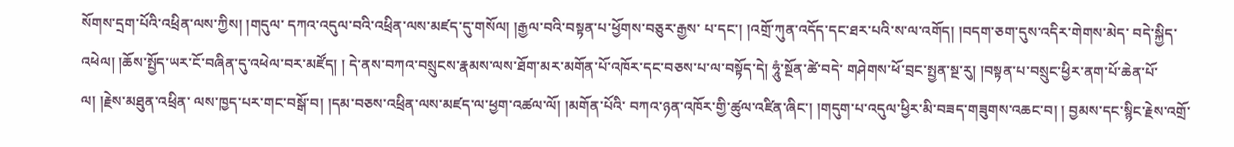སོགས་དྲག་པོའི་འཕྲིན་ལས་ཀྱིས། །གདུལ་ དཀའ་འདུལ་བའི་འཕྲིན་ལས་མཛད་དུ་གསོལ། །རྒྱལ་བའི་བསྟན་པ་ཕྱོགས་བཅུར་རྒྱས་ པ་དང་། །འགྲོ་ཀུན་འདོད་དང་ཐར་པའི་ས་ལ་འགོད། །བདག་ཅག་དུས་འདིར་གེགས་མེད་ བདེ་སྐྱིད་འཕེལ། །ཆོས་སྤྱོད་ཡར་ངོ་བཞིན་དུ་འཕེལ་བར་མཛོད། ། དེ་ནས་བཀའ་བསྲུངས་རྣམས་ལས་ཐོག་མར་མགོན་པོ་འཁོར་དང་བཅས་པ་ལ་བསྟོད་དེ། ཧཱུཾ་སྔོན་ཚེ་བདེ་ གཤེགས་ཕོ་བྲང་སྤྱན་སྔ་རུ། །བསྟན་པ་བསྲུང་ཕྱིར་ནག་པོ་ཆེན་པོ་ལ། །རྗེས་མཐུན་འཕྲིན་ ལས་ཁྱད་པར་གང་བསྒོ་བ། །དམ་བཅས་འཕྲིན་ལས་མཛད་ལ་ཕྱག་འཚལ་ལོ། །མགོན་པོའི་ བཀའ་ཉན་འཁོར་གྱི་ཚུལ་འཛིན་ཞིང་། །གདུག་པ་འདུལ་ཕྱིར་མི་བཟད་གཟུགས་འཆང་བ། ། བྱམས་དང་སྙིང་རྗེས་འགྲོ་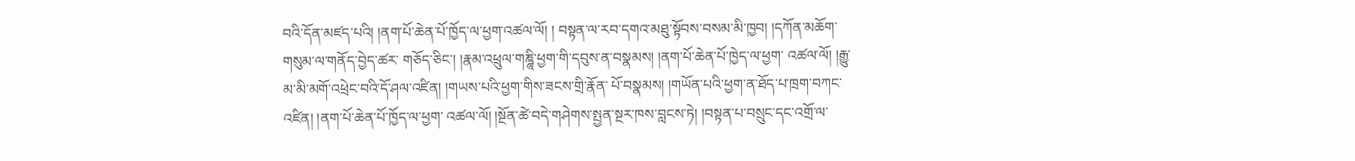བའི་དོན་མཛད་པའི། །ནག་པོ་ཆེན་པོ་ཁྱོད་ལ་ཕྱག་འཚལ་ལོ། ། བསྟན་ལ་རབ་དགའ་མཐུ་སྟོབས་བསམ་མི་ཁྱབ། །དཀོན་མཆོག་གསུམ་ལ་གནོད་བྱེད་ཚར་ གཅོད་ཅིང་། །རྣམ་འཕྲུལ་གཎྜཱི་ཕྱག་གི་དབུས་ན་བསྣམས། །ནག་པོ་ཆེན་པོ་ཁྱེད་ལ་ཕྱག་ འཚལ་ལོ། །རྒྱུ་མ་མི་མགོ་འཕྲེང་བའི་དོ་ཤལ་འཛིན། །གཡས་པའི་ཕྱག་གིས་ཟངས་གྲི་རྣོན་ པོ་བསྣམས། །གཡོན་པའི་ཕྱག་ན་ཐོད་པ་ཁྲག་བཀང་འཛིན། །ནག་པོ་ཆེན་པོ་ཁྱོད་ལ་ཕྱག་ འཚལ་ལོ། །སྔོན་ཚེ་བདེ་གཤེགས་སྤྱན་སྔར་ཁས་བླངས་ཏེ། །བསྟན་པ་བསྲུང་དང་འགྲོ་ལ་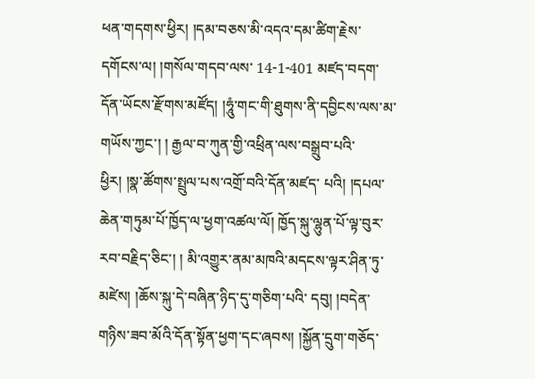ཕན་གདགས་ཕྱིར། །དམ་བཅས་མི་འདའ་དམ་ཚིག་རྗེས་དགོངས་ལ། །གསོལ་གདབ་ལས་ 14-1-401 མཛད་བདག་དོན་ཡོངས་རྫོགས་མཛོད། །ཧཱུཾ་གང་གི་ཐུགས་ནི་དབྱིངས་ལས་མ་གཡོས་ཀྱང་། ། རྒྱལ་བ་ཀུན་གྱི་འཕྲིན་ལས་བསྒྲུབ་པའི་ཕྱིར། །སྣ་ཚོགས་སྤྲུལ་པས་འགྲོ་བའི་དོན་མཛད་ པའི། །དཔལ་ཆེན་གཏུམ་པོ་ཁྱོད་ལ་ཕྱག་འཚལ་ལོ། ཁྱོད་སྐུ་ལྷུན་པོ་ལྟ་བུར་རབ་བརྗིད་ཅིང་། ། མི་འགྱུར་ནམ་མཁའི་མདངས་ལྟར་ཤིན་ཏུ་མཛེས། །ཆོས་སྐུ་དེ་བཞིན་ཉིད་དུ་གཅིག་པའི་ དབུ། །བདེན་གཉིས་ཟབ་མོའི་དོན་སྟོན་ཕྱག་དང་ཞབས། །སྐྱོན་དྲུག་གཅོད་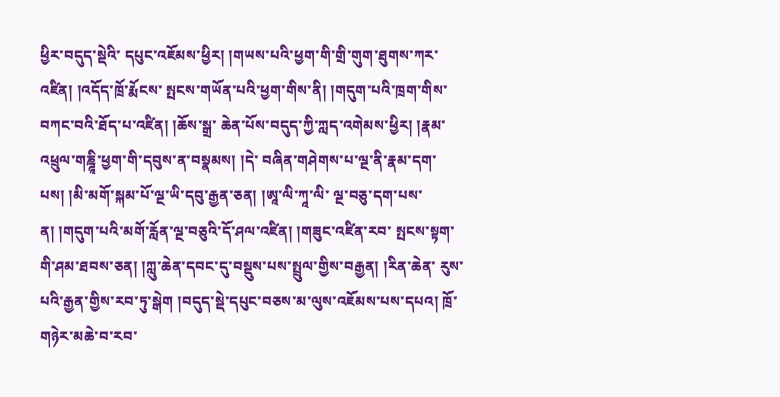ཕྱིར་བདུད་སྡེའི་ དཔུང་འཇོམས་ཕྱིར། །གཡས་པའི་ཕྱག་གི་གྲི་གུག་ཐུགས་ཀར་འཛིན། །འདོད་ཁྲོ་རྨོངས་ སྤངས་གཡོན་པའི་ཕྱག་གིས་ནི། །གདུག་པའི་ཁྲག་གིས་བཀང་བའི་ཐོད་པ་འཛིན། །ཆོས་སྒྲ་ ཆེན་པོས་བདུད་ཀྱི་ཀླད་འགེམས་ཕྱིར། །རྣམ་འཕྲུལ་གཎྜཱི་ཕྱག་གི་དབུས་ན་བསྣམས། །དེ་ བཞིན་གཤེགས་པ་ལྔ་ནི་རྣམ་དག་པས། །མི་མགོ་སྐམ་པོ་ལྔ་ཡི་དབུ་རྒྱན་ཅན། །ཨཱ་ལི་ཀཱ་ལི་ ལྔ་བཅུ་དག་པས་ན། །གདུག་པའི་མགོ་རློན་ལྔ་བཅུའི་དོ་ཤལ་འཛིན། །གཟུང་འཛིན་རབ་ སྤངས་སྟག་གི་ཤམ་ཐབས་ཅན། །ཀླུ་ཆེན་དབང་དུ་བསྡུས་པས་སྤྲུལ་གྱིས་བརྒྱན། །རིན་ཆེན་ རུས་པའི་རྒྱན་གྱིས་རབ་ཏུ་སྒེག །བདུད་སྡེ་དཔུང་བཅས་མ་ལུས་འཇོམས་པས་དཔའ། ཁྲོ་ གཉེར་མཆེ་བ་རབ་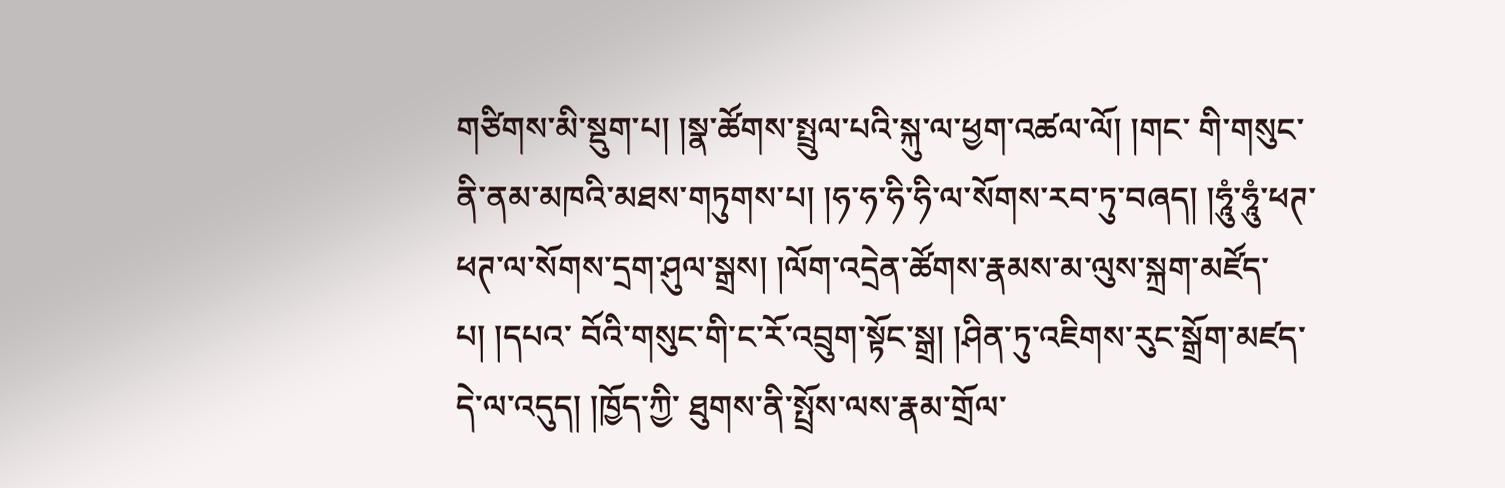གཙིགས་མི་སྡུག་པ། །སྣ་ཚོགས་སྤྲུལ་པའི་སྐུ་ལ་ཕྱག་འཚལ་ལོ། །གང་ གི་གསུང་ནི་ནམ་མཁའི་མཐས་གཏུགས་པ། །ཧ་ཧ་ཧི་ཧི་ལ་སོགས་རབ་ཏུ་བཞད། །ཧཱུཾ་ཧཱུཾ་ཕཊ་ ཕཊ་ལ་སོགས་དྲག་ཤུལ་སྒྲས། །ལོག་འདྲེན་ཚོགས་རྣམས་མ་ལུས་སྐྲག་མཛོད་པ། །དཔའ་ བོའི་གསུང་གི་ང་རོ་འབྲུག་སྟོང་སྒྲ། །ཤིན་ཏུ་འཇིགས་རུང་སྒྲོག་མཛད་དེ་ལ་འདུད། །ཁྱོད་ཀྱི་ ཐུགས་ནི་སྤྲོས་ལས་རྣམ་གྲོལ་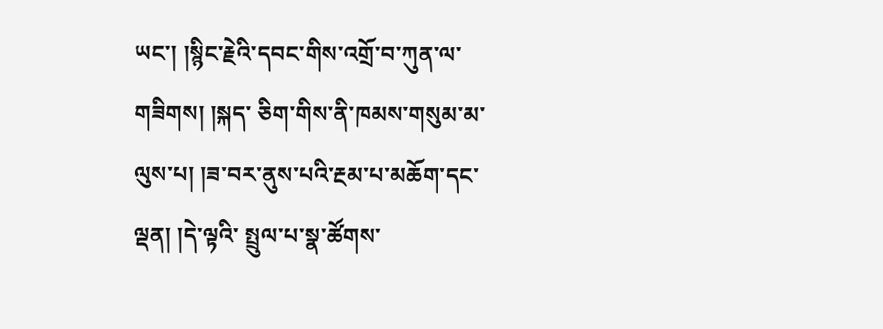ཡང་། །སྙིང་རྗེའི་དབང་གིས་འགྲོ་བ་ཀུན་ལ་གཟིགས། །སྐད་ ཅིག་གིས་ནི་ཁམས་གསུམ་མ་ལུས་པ། །ཟ་བར་ནུས་པའི་རྔམ་པ་མཆོག་དང་ལྡན། །དེ་ལྟའི་ སྤྲུལ་པ་སྣ་ཚོགས་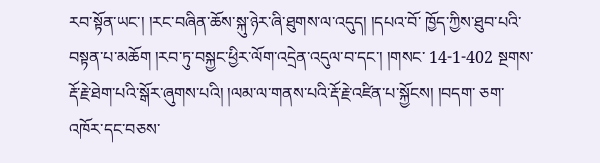རབ་སྟོན་ཡང་། །རང་བཞིན་ཆོས་སྐུ་ཉེར་ཞི་ཐུགས་ལ་འདུད། །དཔའ་བོ་ ཁྱོད་ཀྱིས་ཐུབ་པའི་བསྟན་པ་མཆོག །རབ་ཏུ་བསྐྱང་ཕྱིར་ལོག་འདྲེན་འདུལ་བ་དང་། །གསང་ 14-1-402 སྔགས་རྡོ་རྗེ་ཐེག་པའི་སྒོར་ཞུགས་པའི། །ལམ་ལ་གནས་པའི་རྡོ་རྗེ་འཛིན་པ་སྐྱོངས། །བདག་ ཅག་འཁོར་དང་བཅས་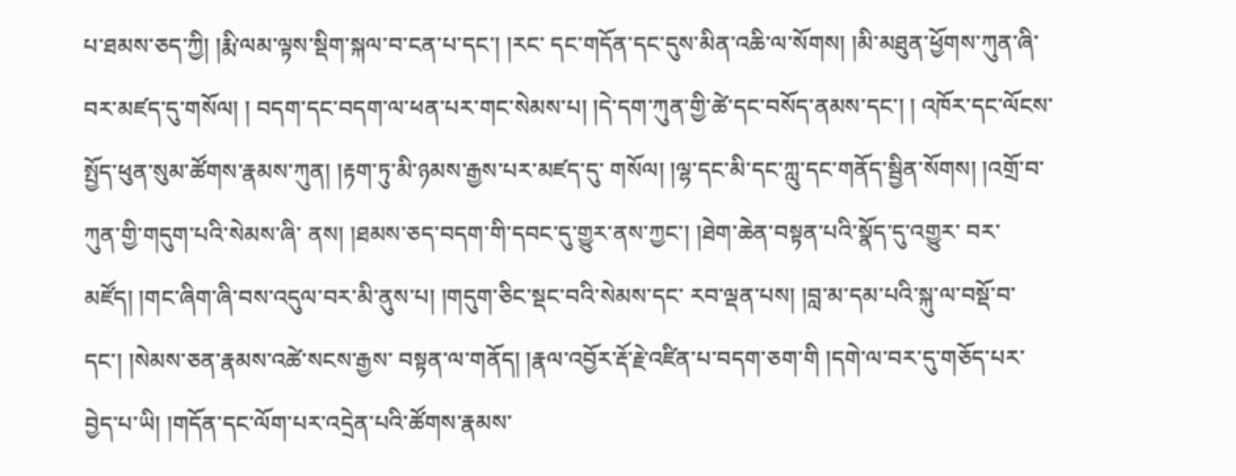པ་ཐམས་ཅད་ཀྱི། །རྨི་ལམ་ལྟས་སྡིག་སྐལ་བ་ངན་པ་དང་། །རང་ དང་གདོན་དང་དུས་མིན་འཆི་ལ་སོགས། །མི་མཐུན་ཕྱོགས་ཀུན་ཞི་བར་མཛད་དུ་གསོལ། ། བདག་དང་བདག་ལ་ཕན་པར་གང་སེམས་པ། །དེ་དག་ཀུན་གྱི་ཚེ་དང་བསོད་ནམས་དང་། ། འཁོར་དང་ལོངས་སྤྱོད་ཕུན་སུམ་ཚོགས་རྣམས་ཀུན། །རྟག་ཏུ་མི་ཉམས་རྒྱས་པར་མཛད་དུ་ གསོལ། །ལྷ་དང་མི་དང་ཀླུ་དང་གནོད་སྦྱིན་སོགས། །འགྲོ་བ་ཀུན་གྱི་གདུག་པའི་སེམས་ཞི་ ནས། །ཐམས་ཅད་བདག་གི་དབང་དུ་གྱུར་ནས་ཀྱང་། །ཐེག་ཆེན་བསྟན་པའི་སྣོད་དུ་འགྱུར་ བར་མཛོད། །གང་ཞིག་ཞི་བས་འདུལ་བར་མི་ནུས་པ། །གདུག་ཅིང་སྡང་བའི་སེམས་དང་ རབ་ལྡན་པས། །བླ་མ་དམ་པའི་སྐུ་ལ་བསྡོ་བ་དང་། །སེམས་ཅན་རྣམས་འཚེ་སངས་རྒྱས་ བསྟན་ལ་གནོད། །རྣལ་འབྱོར་རྡོ་རྗེ་འཛིན་པ་བདག་ཅག་གི །དགེ་ལ་བར་དུ་གཅོད་པར་ བྱེད་པ་ཡི། །གདོན་དང་ལོག་པར་འདྲེན་པའི་ཚོགས་རྣམས་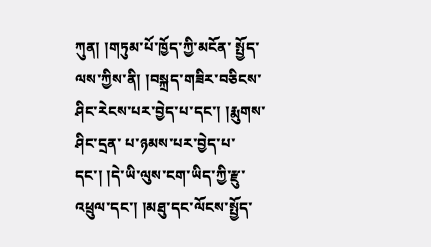ཀུན། །གཏུམ་པོ་ཁྱོད་ཀྱི་མངོན་ སྤྱོད་ལས་ཀྱིས་ནི། །བསྐྲད་གཟིར་བཅིངས་ཤིང་རེངས་པར་བྱེད་པ་དང་། །རྨུགས་ཤིང་དྲན་ པ་ཉམས་པར་བྱེད་པ་དང་། །དེ་ཡི་ལུས་ངག་ཡིད་ཀྱི་རྫུ་འཕྲུལ་དང་། །མཐུ་དང་ལོངས་སྤྱོད་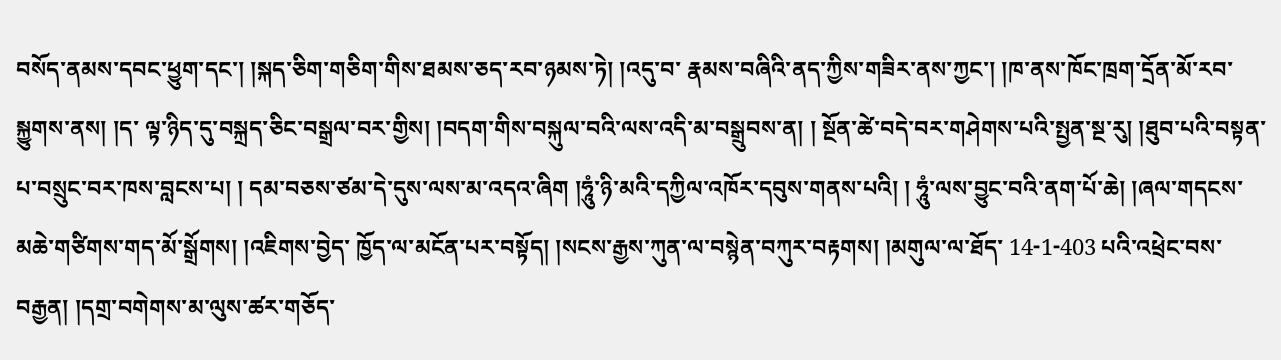བསོད་ནམས་དབང་ཕྱུག་དང་། །སྐད་ཅིག་གཅིག་གིས་ཐམས་ཅད་རབ་ཉམས་ཏེ། །འདུ་བ་ རྣམས་བཞིའི་ནད་ཀྱིས་གཟིར་ནས་ཀྱང་། །ཁ་ནས་ཁོང་ཁྲག་དྲོན་མོ་རབ་སྐྱུགས་ནས། །ད་ ལྟ་ཉིད་དུ་བསྐྲད་ཅིང་བསྒྲལ་བར་གྱིས། །བདག་གིས་བསྐུལ་བའི་ལས་འདི་མ་བསྒྲུབས་ན། ། སྔོན་ཚེ་བདེ་བར་གཤེགས་པའི་སྤྱན་སྔ་རུ། །ཐུབ་པའི་བསྟན་པ་བསྲུང་བར་ཁས་བླངས་པ། ། དམ་བཅས་ཙམ་དེ་དུས་ལས་མ་འདའ་ཞིག །ཧཱུཾ་ཉི་མའི་དཀྱིལ་འཁོར་དབུས་གནས་པའི། ། ཧཱུཾ་ལས་བྱུང་བའི་ནག་པོ་ཆེ། །ཞལ་གདངས་མཆེ་གཙིགས་གད་མོ་སྒྲོགས། །འཇིགས་བྱེད་ ཁྱོད་ལ་མངོན་པར་བསྟོད། །སངས་རྒྱས་ཀུན་ལ་བསྙེན་བཀུར་བརྟགས། །མགུལ་ལ་ཐོད་ 14-1-403 པའི་འཕྲེང་བས་བརྒྱན། །དགྲ་བགེགས་མ་ལུས་ཚར་གཅོད་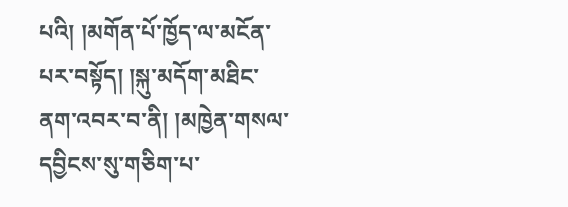པའི། །མགོན་པོ་ཁྱོད་ལ་མངོན་ པར་བསྟོད། །སྐུ་མདོག་མཐིང་ནག་འབར་བ་ནི། །མཁྱེན་གསལ་དབྱིངས་སུ་གཅིག་པ་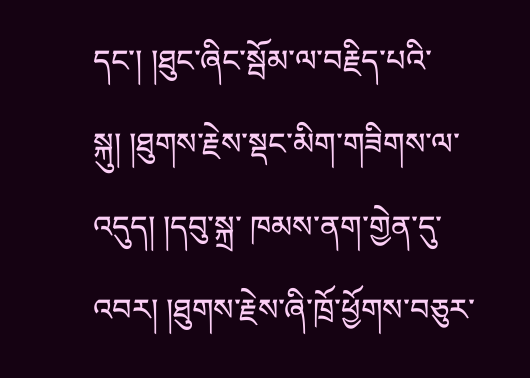དང་། །ཐུང་ཞིང་སྦོམ་ལ་བརྗིད་པའི་སྐུ། །ཐུགས་རྗེས་སྡང་མིག་གཟིགས་ལ་འདུད། །དབུ་སྐྲ་ ཁམས་ནག་གྱེན་དུ་འབར། །ཐུགས་རྗེས་ཞི་ཁྲོ་ཕྱོགས་བཅུར་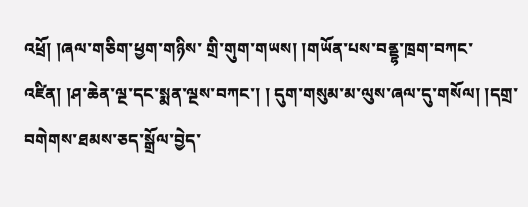འཕྲོ། །ཞལ་གཅིག་ཕྱག་གཉིས་ གྲི་གུག་གཡས། །གཡོན་པས་བནྡྷ་ཁྲག་བཀང་འཛིན། །ཤ་ཆེན་ལྔ་དང་སྨན་ལྔས་བཀང་། ། དུག་གསུམ་མ་ལུས་ཞལ་དུ་གསོལ། །དགྲ་བགེགས་ཐམས་ཅད་སྒྲོལ་བྱེད་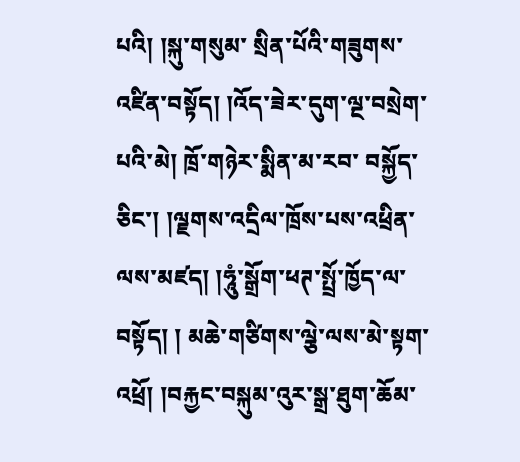པའི། །སྐུ་གསུམ་ སྲིན་པོའི་གཟུགས་འཛིན་བསྟོད། །འོད་ཟེར་དུག་ལྔ་བསྲེག་པའི་མེ། ཁྲོ་གཉེར་སྨིན་མ་རབ་ བསྐྱོད་ཅིང་། །ལྗགས་འདྲིལ་ཁྲོས་པས་འཕྲིན་ལས་མཛད། །ཧཱུཾ་སྒྲོག་ཕཊ་སྤྲོ་ཁྱོད་ལ་བསྟོད། ། མཆེ་གཙིགས་ལྕེ་ལས་མེ་སྟག་འཕྲོ། །བརྐྱང་བསྐུམ་འུར་སྒྲ་ཐུག་ཆོམ་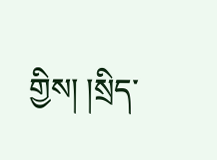གྱིས། །སྲིད་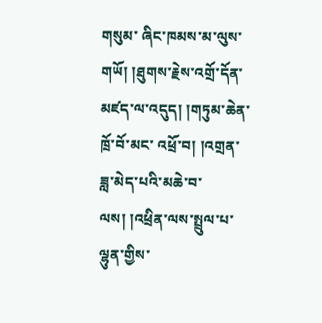གསུམ་ ཞིང་ཁམས་མ་ལུས་གཡོ། །ཐུགས་རྗེས་འགྲོ་དོན་མཛད་ལ་འདུད། །གཏུམ་ཆེན་ཁྲོ་བོ་མང་ འཕྲོ་བ། །འགྲན་ཟླ་མེད་པའི་མཆེ་བ་ལས། །འཕྲིན་ལས་སྤྲུལ་པ་ལྷུན་གྱིས་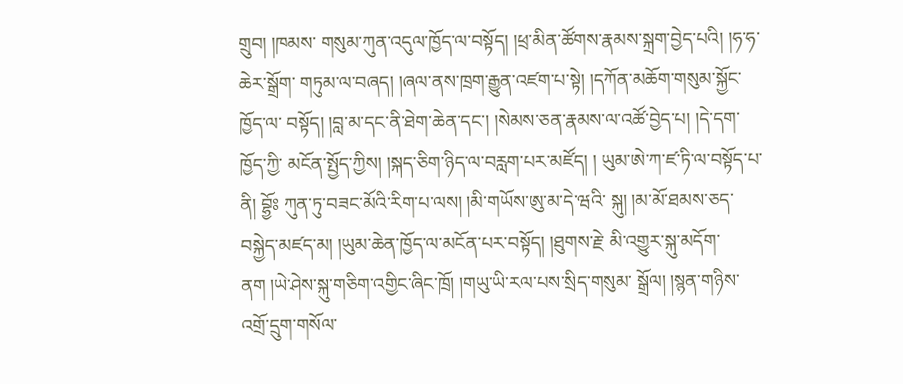གྲུབ། །ཁམས་ གསུམ་ཀུན་འདུལ་ཁྱོད་ལ་བསྟོད། །ཕྲ་མིན་ཚོགས་རྣམས་སྐྲག་བྱེད་པའི། །ཧ་ཧ་ཆེར་སྒྲོག་ གཏུམ་ལ་བཞད། །ཞལ་ནས་ཁྲག་རྒྱུན་འཛག་པ་སྟེ། །དཀོན་མཆོག་གསུམ་སྐྱོང་ཁྱོད་ལ་ བསྟོད། །བླ་མ་དང་ནི་ཐེག་ཆེན་དང་། །སེམས་ཅན་རྣམས་ལ་འཚོ་བྱེད་པ། །དེ་དག་ཁྱོད་ཀྱི་ མངོན་སྤྱོད་ཀྱིས། །སྐད་ཅིག་ཉིད་ལ་བརླག་པར་མཛོད། ། ཡུམ་ཨེ་ཀ་ཛ་ཏི་ལ་བསྟོད་པ་ནི། བྷྱོཿ ཀུན་ཏུ་བཟང་མོའི་རིག་པ་ལས། །མི་གཡོས་ཨུ་མ་དེ་ཝའི་ སྐུ། །མ་མོ་ཐམས་ཅད་བསྐྱེད་མཛད་མ། །ཡུམ་ཆེན་ཁྱོད་ལ་མངོན་པར་བསྟོད། །ཐུགས་རྗེ་ མི་འགྱུར་སྐུ་མདོག་ནག །ཡེ་ཤེས་སྐུ་གཅིག་འགྱིང་ཞིང་ཁྲོ། །གཡུ་ཡི་རལ་པས་སྲིད་གསུམ་ སྒྲོལ། །སྙན་གཉིས་འགྲོ་དྲུག་གསོལ་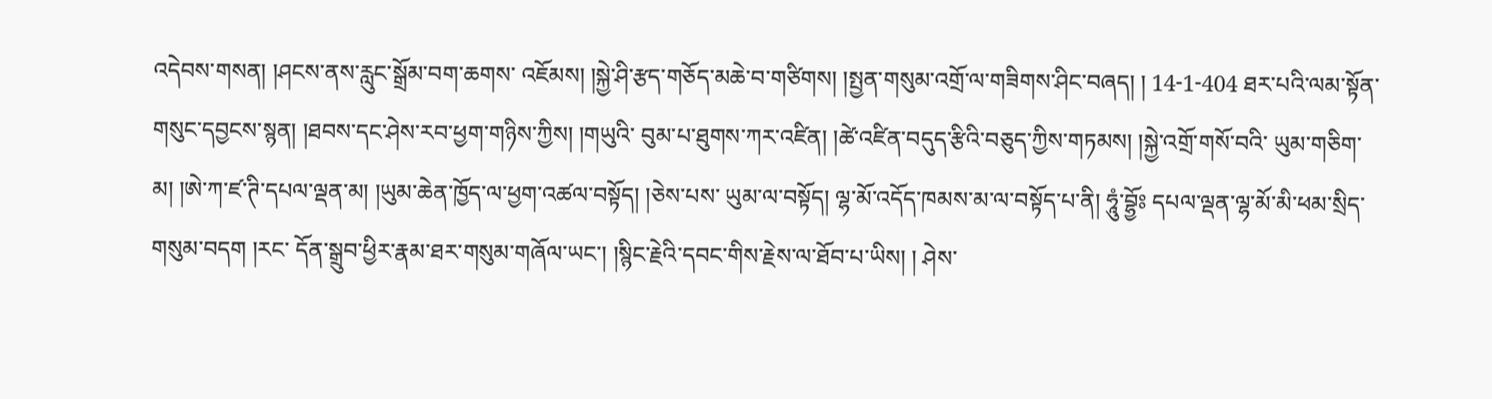འདེབས་གསན། །ཤངས་ནས་རླུང་སྒྲོམ་བག་ཆགས་ འཇོམས། །སྐྱེ་ཤི་རྩད་གཅོད་མཆེ་བ་གཙིགས། །སྤྱན་གསུམ་འགྲོ་ལ་གཟིགས་ཤིང་བཞད། ། 14-1-404 ཐར་པའི་ལམ་སྟོན་གསུང་དབྱངས་སྙན། །ཐབས་དང་ཤེས་རབ་ཕྱག་གཉིས་ཀྱིས། །གཡུའི་ བུམ་པ་ཐུགས་ཀར་འཛིན། །ཚེ་འཛིན་བདུད་རྩིའི་བཅུད་ཀྱིས་གཏམས། །སྐྱེ་འགྲོ་གསོ་བའི་ ཡུམ་གཅིག་མ། །ཨེ་ཀ་ཛ་ཊི་དཔལ་ལྡན་མ། །ཡུམ་ཆེན་ཁྱོད་ལ་ཕྱག་འཚལ་བསྟོད། །ཅེས་པས་ ཡུམ་ལ་བསྟོད། ལྷ་མོ་འདོད་ཁམས་མ་ལ་བསྟོད་པ་ནི། ཧཱུཾ་བྷྱོཿ དཔལ་ལྡན་ལྷ་མོ་མི་ཕམ་སྲིད་གསུམ་བདག །རང་ དོན་སྒྲུབ་ཕྱིར་རྣམ་ཐར་གསུམ་གཞོལ་ཡང་། །སྙིང་རྗེའི་དབང་གིས་རྗེས་ལ་ཐོབ་པ་ཡིས། ། ཤེས་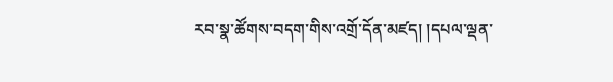རབ་སྣ་ཚོགས་བདག་གིས་འགྲོ་དོན་མཛད། །དཔལ་ལྡན་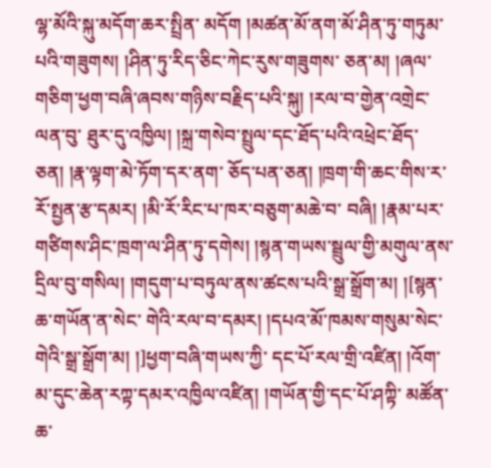ལྷ་མོའི་སྐུ་མདོག་ཆར་སྤྲིན་ མདོག །མཚན་མོ་ནག་མོ་ཤིན་ཏུ་གཏུམ་པའི་གཟུགས། །ཤིན་ཏུ་རིད་ཅིང་ཀེང་རུས་གཟུགས་ ཅན་མ། །ཞལ་གཅིག་ཕྱག་བཞི་ཞབས་གཉིས་བརྗིད་པའི་སྐུ། །རལ་བ་གྱེན་འགྲེང་ལན་བུ་ ཐུར་དུ་འཁྱིལ། །སྐྲ་གསེབ་སྤྲུལ་དང་ཐོད་པའི་འཕྲེང་ཐོད་ཅན། །རྣ་ལྟག་མེ་ཏོག་དར་ནག་ ཅོད་པན་ཅན། །ཁྲག་གི་ཆང་གིས་ར་རོ་སྤྱན་རྩ་དམར། །མི་རོ་རིང་པ་ཁར་བཅུག་མཆེ་བ་ བཞི། །རྣམ་པར་གཙིགས་ཤིང་ཁྲག་ལ་ཤིན་ཏུ་དགེས། །སྙན་གཡས་སྦྲུལ་གྱི་མགུལ་ནས་ དྲིལ་བུ་གསིལ། །གདུག་པ་བཏུལ་ནས་ཚངས་པའི་སྒྲ་སྒྲོག་མ། །[སྙན་ཆ་གཡོན་ན་སེང་ གེའི་རལ་བ་དམར། །དཔའ་མོ་ཁམས་གསུམ་སེང་གེའི་སྒྲ་སྒྲོག་མ། །]ཕྱག་བཞི་གཡས་ཀྱི་ དང་པོ་རལ་གྲི་འཛིན། །འོག་མ་དུང་ཆེན་རཀྟ་དམར་འཁྱིལ་འཛིན། །གཡོན་གྱི་དང་པོ་ཤཀྟི་ མཚོན་ཆ་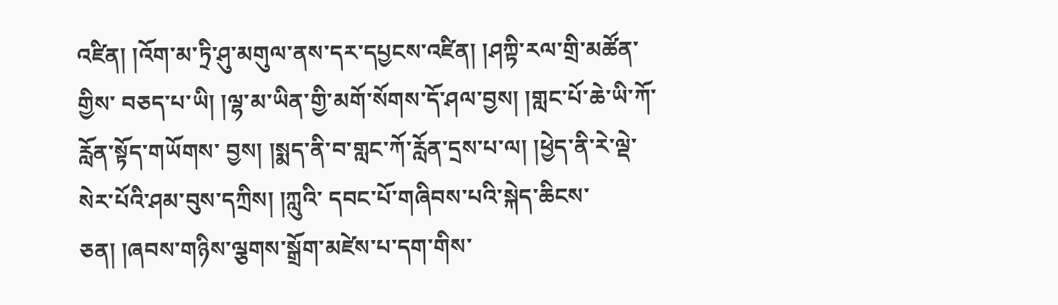འཛིན། །འོག་མ་ཏྲི་ཤུ་མགུལ་ནས་དར་དཔྱངས་འཛིན། །ཤཀྟི་རལ་གྲི་མཚོན་གྱིས་ བཅད་པ་ཡི། །ལྷ་མ་ཡིན་གྱི་མགོ་སོགས་དོ་ཤལ་བྱས། །གླང་པོ་ཆེ་ཡི་ཀོ་རློན་སྟོད་གཡོགས་ བྱས། །སྨད་ནི་བ་གླང་ཀོ་རློན་དྲས་པ་ལ། །ཕྱེད་ནི་རེ་ལྡེ་སེར་པོའི་ཤམ་བུས་དཀྲིས། །ཀླུའི་ དབང་པོ་གཞིབས་པའི་སྐེད་ཆིངས་ཅན། །ཞབས་གཉིས་ལྕགས་སྒྲོག་མཛེས་པ་དག་གིས་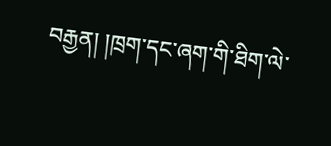བརྒྱན། །ཁྲག་དང་ཞག་གི་ཐིག་ལེ་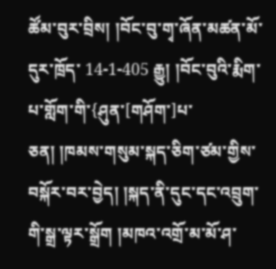ཚོམ་བུར་བྲིས། །བོང་བུ་གྭ་ཞོན་མཚན་མོ་དུར་ཁྲོད་ 14-1-405 རྒྱུ། །བོང་བུའི་རྨིག་པ་གློག་གི་{ཤུན་[གཤོག་]པ་ཅན། །ཁམས་གསུམ་སྐད་ཅིག་ཙམ་གྱིས་ བསྐོར་བར་བྱེད། །སྐད་ནི་དུང་དང་འབྲུག་གི་སྒྲ་ལྟར་སྒྲོག །མཁའ་འགྲོ་མ་མོ་ཤ་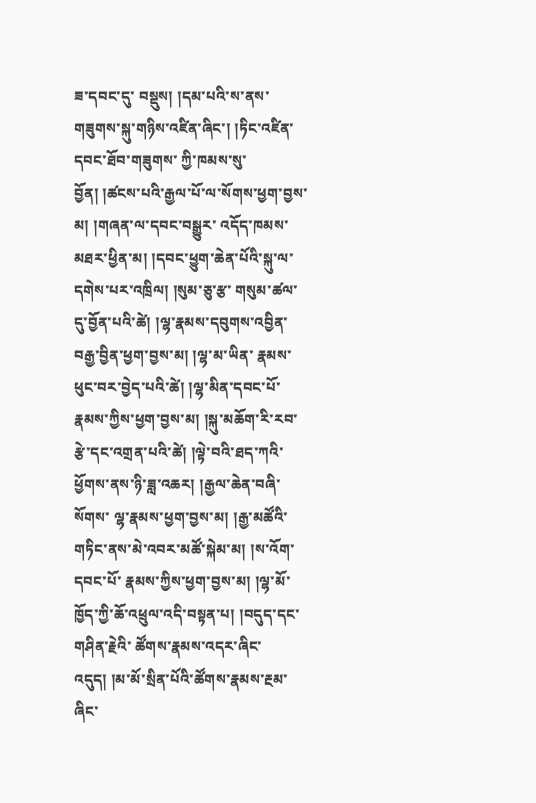ཟ་དབང་དུ་ བསྡུས། །དམ་པའི་ས་ནས་གཟུགས་སྐུ་གཉིས་འཛིན་ཞིང་། །ཏིང་འཛིན་དབང་ཐོབ་གཟུགས་ ཀྱི་ཁམས་སུ་བྱོན། །ཚངས་པའི་རྒྱལ་པོ་ལ་སོགས་ཕྱག་བྱས་མ། །གཞན་ལ་དབང་བསྒྱུར་ འདོད་ཁམས་མཐར་ཕྱིན་མ། །དབང་ཕྱུག་ཆེན་པོའི་སྐུ་ལ་དགེས་པར་འཁྲིལ། །སུམ་ཅུ་རྩ་ གསུམ་ཚལ་དུ་བྱོན་པའི་ཚེ། །ལྷ་རྣམས་དབུགས་འབྱིན་བརྒྱ་བྱིན་ཕྱག་བྱས་མ། །ལྷ་མ་ཡིན་ རྣམས་ཕུང་བར་བྱེད་པའི་ཚེ། །ལྷ་མིན་དབང་པོ་རྣམས་ཀྱིས་ཕྱག་བྱས་མ། །སྐུ་མཆོག་རི་རབ་ རྩེ་དང་འགྲན་པའི་ཚེ། །ལྟེ་བའི་ཐད་ཀའི་ཕྱོགས་ནས་ཉི་ཟླ་འཆར། །རྒྱལ་ཆེན་བཞི་སོགས་ ལྷ་རྣམས་ཕྱག་བྱས་མ། །རྒྱ་མཚོའི་གཏིང་ནས་མེ་འབར་མཚོ་སྐེམ་མ། །ས་འོག་དབང་པོ་ རྣམས་ཀྱིས་ཕྱག་བྱས་མ། །ལྷ་མོ་ཁྱོད་ཀྱི་ཆོ་འཕྲུལ་འདི་བསྟན་པ། །བདུད་དང་གཤིན་རྗེའི་ ཚོགས་རྣམས་འདར་ཞིང་འདུད། །མ་མོ་སྲིན་པོའི་ཚོགས་རྣམས་རྔམ་ཞིང་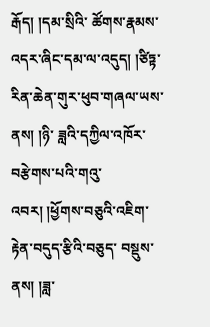རྒོད། །དམ་སྲིའི་ ཚོགས་རྣམས་འདར་ཞིང་དམ་ལ་འདུད། །ཙིཏྟ་རིན་ཆེན་གུར་ཕུབ་གཞལ་ཡས་ནས། །ཉི་ ཟླའི་དཀྱིལ་འཁོར་བརྩེགས་པའི་གའུ་འབར། །ཕྱོགས་བཅུའི་འཇིག་རྟེན་བདུད་རྩིའི་བཅུད་ བསྡུས་ནས། །ཟླ་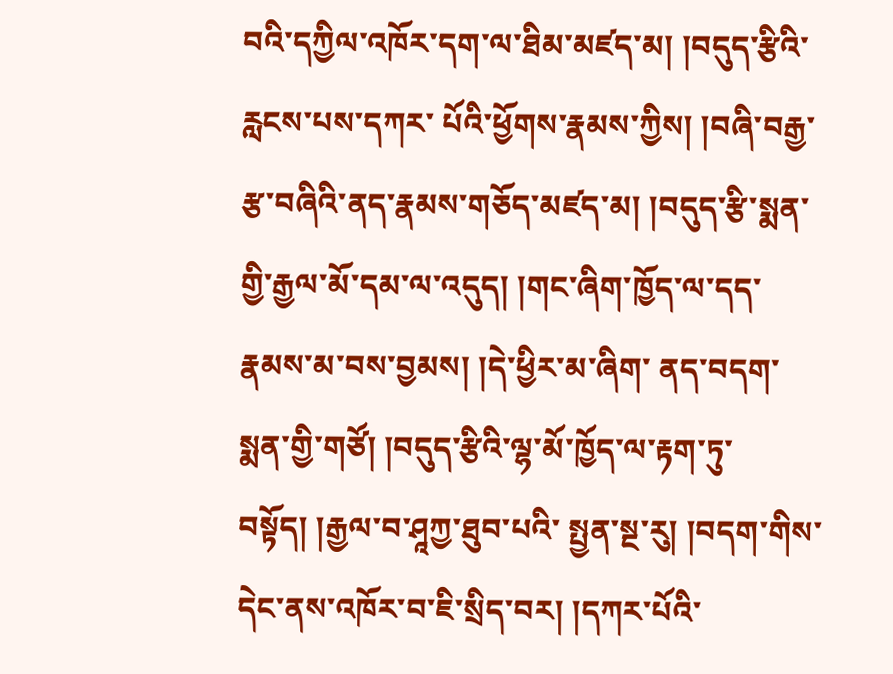བའི་དཀྱིལ་འཁོར་དག་ལ་ཐིམ་མཛད་མ། །བདུད་རྩིའི་རླངས་པས་དཀར་ པོའི་ཕྱོགས་རྣམས་ཀྱིས། །བཞི་བརྒྱ་རྩ་བཞིའི་ནད་རྣམས་གཅོད་མཛད་མ། །བདུད་རྩི་སྨན་ གྱི་རྒྱལ་མོ་དམ་ལ་འདུད། །གང་ཞིག་ཁྱོད་ལ་དད་རྣམས་མ་བས་བྱམས། །དེ་ཕྱིར་མ་ཞིག་ ནད་བདག་སྨན་གྱི་གཙོ། །བདུད་རྩིའི་ལྷ་མོ་ཁྱོད་ལ་རྟག་ཏུ་བསྟོད། །རྒྱལ་བ་ཤཱཀྱ་ཐུབ་པའི་ སྤྱན་སྔ་རུ། །བདག་གིས་དེང་ནས་འཁོར་བ་ཇི་སྲིད་བར། །དཀར་པོའི་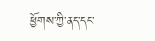ཕྱོགས་ཀྱི་ནད་དང་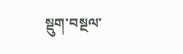སྡུག་བསྔལ་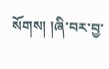སོགས། །ཞི་བར་བྱ་